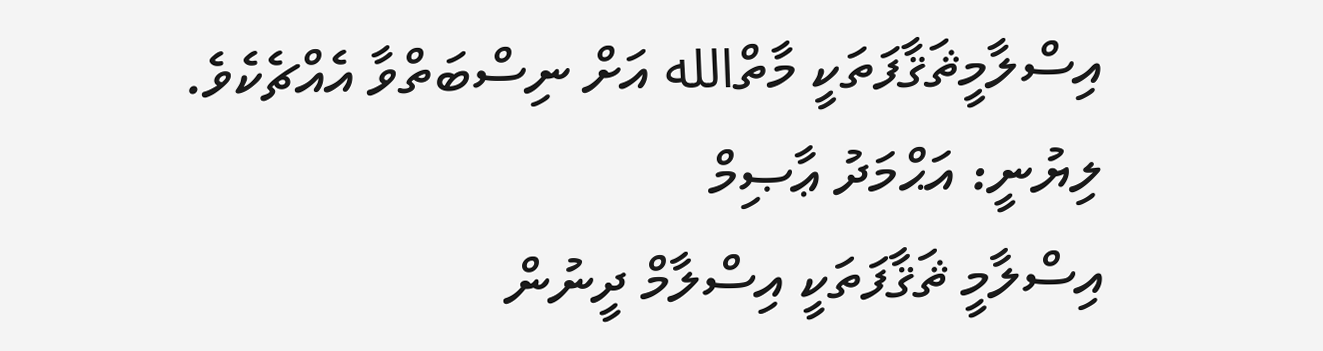އިސްލާމީޘަޤާފަތަކީ މާތްالله އަށް ނިސްބަތްވާ އެއްޗެކެވެ.
ލިޔުނީ: އަޙްމަދު ޢާޞިމް
އިސްލާމީ ޘަޤާފަތަކީ އިސްލާމް ދީނުން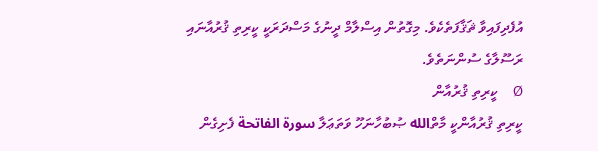އުފެދިފައިވާ ޘަޤާފަތެކެވެ. މިގޮތުން އިސްލާމް ދީނުގެ މަސްދަރަކީ ކީރިތި ޤުރުއާނައި ރަސޫލާގެ ސުންނަތެވެ.
Ø     ކީރިތި ޤުރުއާން
ކީރިތި ޤުރުއާންކީ މާތްالله ޞުބުހާނަހޫ ވަތަޢަލާ سورة الفاتحة ފެށިގެން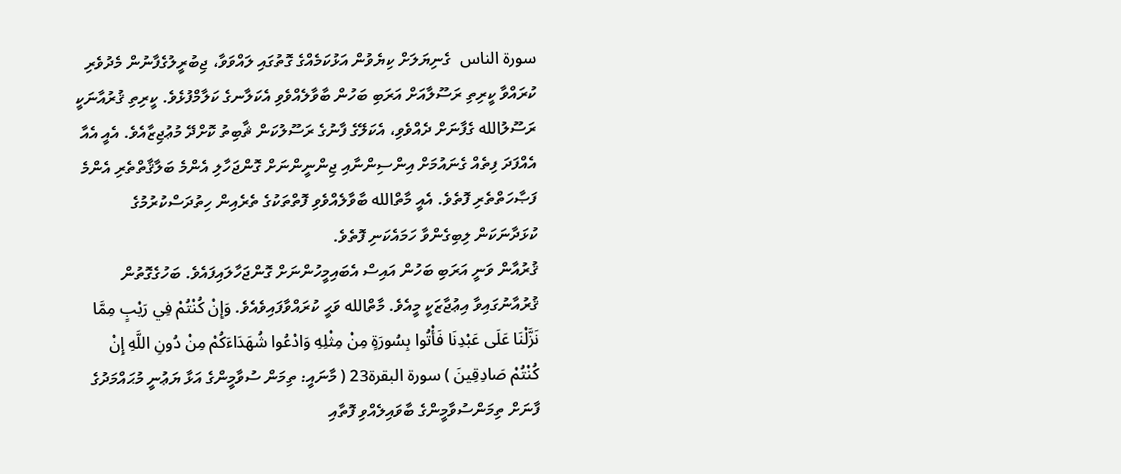سورة الناس  ގެނިޔަލަށް ކިޔެވުން އަޅުކަމެއްގެ ގޮތުގައި ލައްވަވާ، ޖިބުރީލުގެފާނުން މެދުވެރި ކުރައްވާ ކީރިތި ރަސޫލާއަށް އަރަބި ބަހުން ބާވާލެއްވެވި އެކަލާނގެ ކަލާމްފުޅެވެ. ކީރިތި ޤުރުއާނަކީ ރަސޫލުالله ގެފާނަށް ދެއްވެވި، އެކަލޭގެ ފާނުގެ ރަސޫލުކަން ޘާބިތު ކޮށްދޭ މުޢުޖިޒާއެވެ. އެއީ އެއާ އެއްފަދަ ފިތެއް ގެނައުމަށް އިންސިންނާއި ޖިންނީންނަށް ގޮންޖަހާލި އެންމެ ބަލާޤާތްތެރި އެންމެ ފަޞާހަތްތެރި ފޮތެވެ. އެއީ މާތްالله ބާވާލެއްވެވި ފޮތްތަކުގެ ތެރެއިން ހިތުދަސްކުރުމުގެ ކުޅަދާނަކަން ލިބިގެންވާ ހަމައެކަނި ފޮތެވެ.
ޤުރުއާން ވަނީ އަރަބި ބަހުން އައިސް އެބައިމީހުންނަށް ގޮންޖަހާލައިފައެވެ. ބަހުގެގޮތުން ޤުރުއާނުގައިވާ އިޢުޖާޒަކީ މީއެވެ. މާތްالله ވަޙީ ކުރައްވާފައިވެއެވެ. وَإِنْ كُنْتُمْ فِي رَيْبٍ مِمَّا نَزَّلْنَا عَلَى عَبْدِنَا فَأْتُوا بِسُورَةٍ مِنْ مِثْلِهِ وَادْعُوا شُهَدَاءَكُمْ مِنْ دُونِ اللَّهِ إِنْ كُنْتُمْ صَادِقِينَ ) سورة البقرة23 ( މާނައީ: ތިމަން ސުވާމީންގެ އަޅާ ޔަޢުނީ މުޙައްމަދުގެ ފާނަށް ތިމަންސުވާމީންގެ ބާވައިލެއްވި ފޮތާއި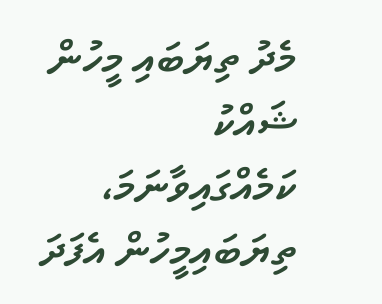މެދު ތިޔަބައި މީހުން ޝައްކު ކަމެއްގައިވާނަމަ، ތިޔަބައިމީހުން އެފަދަ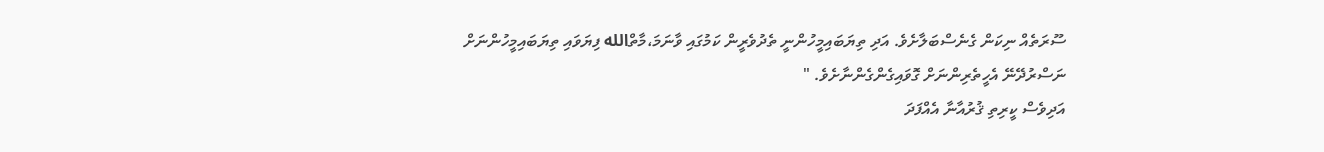ސޫރަތެއް ނިކަން ގެނެސްބަލާށެވެ. އަދި ތިޔަބައިމީހުންނީ ތެދުވެރީން ކަމުގައި ވާނަމަ،މާތްالله ފިޔަވައި ތިޔަބައިމީހުންނަށް ނަސްރުދޭނޭ އެހީތެރިންނަށް ގޮވައިގެންގެންނާށެވެ. "
އަދިވެސް ކީރިތި ޤުރުއާނާ އެއްފަދަ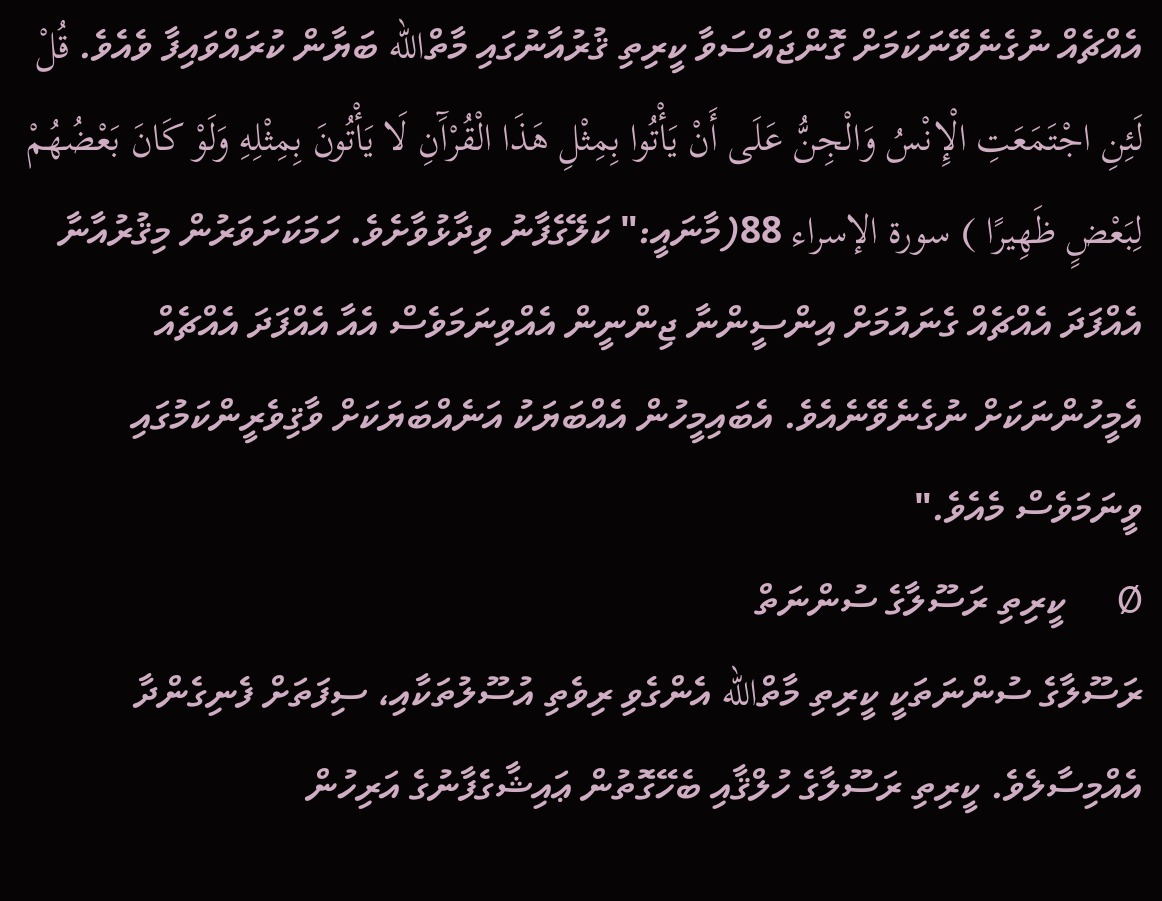އެއްޗެއް ނުގެނެވޭނަކަމަށް ގޮންޖައްސަވާ ކީރިތި ޤުރުއާނުގައި މާތްالله ބަޔާން ކުރައްވައިފާ ވެއެވެ. قُلْ لَئِنِ اجْتَمَعَتِ الْإِنْسُ وَالْجِنُّ عَلَى أَنْ يَأْتُوا بِمِثْلِ هَذَا الْقُرْآَنِ لَا يَأْتُونَ بِمِثْلِهِ وَلَوْ كَانَ بَعْضُهُمْ لِبَعْضٍ ظَهِيرًا ) سورة الإسراء 88(މާނައީ:" ކަލޭގެފާނު ވިދާޅުވާށެވެ. ހަމަކަށަވަރުން މިޤުރުއާނާ އެއްފަދަ އެއްޗެއް ގެނައުމަށް އިންސީންނާ ޖިންނީން އެއްވިނަމަވެސް އެއާ އެއްފަދަ އެއްޗެއް އެމީހުންނަކަށް ނުގެނެވޭނެއެވެ. އެބައިމީހުން އެއްބަޔަކު އަނެއްބަޔަކަށް ވާޤިވެރީންކަމުގައި  ވީނަމަވެސް މެއެވެ."
Ø     ކީރިތި ރަސޫލާގެ ސުންނަތް
ރަސޫލާގެ ސުންނަތަކީ ކީރިތި މާތްالله އެންގެވި ރިވެތި އުސޫލުތަކާއި، ސިފަތަށް ފެނިގެންދާ އެއްމިސާލެވެ. ކީރިތި ރަސޫލާގެ ހުލްޤާއި ބެހޭގޮތުން ޢައިޝާގެފާނުގެ އަރިހުން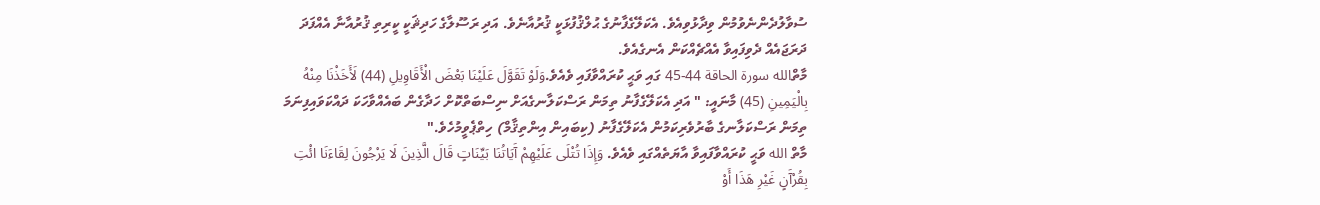ސުވާލުދެންނެވުމުން ވިދާޅުވިއެވެ. އެކަލޭގެފާނުގެ ޙުލްޤުފުޅަކީ ޤުރުއާނެވެ. އަދި ރަސޫލާގެ ހަދިޘަކީ ކީރިތި ޤުރުއާނާ އެއްފަދަ ދަރަޖައެއް ދެވިފައިވާ އެއްޗެއްކަން އެނގެއެވެ.
މާތްالله سورة الحاقة 44-45 ގައި ވަޙީ ކުރައްވާފައި ވެއެވެ.وَلَوْ تَقَوَّلَ عَلَيْنَا بَعْضَ الْأَقَاوِيلِ (44) لَأَخَذْنَا مِنْهُ بِالْيَمِينِ (45) މާނައީ: " އަދި އެކަލޭގެފާނު ތިމަން ރަސްކަލާނގެއަށް ނިސްބަތްކޮށް ހަދާގެން ބައެއްވާހަކަ ދައްކަވައިފިނަމަ ތިމަން ރަސްކަލާނގެ ބާރުވެރިކަމުން އެކަލޭގެފާނު (ކިބައިން އިންތިޤާމް) ހިތްޕެވީމުހެވެ."
މާތް الله ވަޙީ ކުރައްވާފައިވާ އާޔަތެއްގައި ވެއެވެ. وَإِذَا تُتْلَى عَلَيْهِمْ آَيَاتُنَا بَيِّنَاتٍ قَالَ الَّذِينَ لَا يَرْجُونَ لِقَاءَنَا ائْتِ بِقُرْآَنٍ غَيْرِ هَذَا أَوْ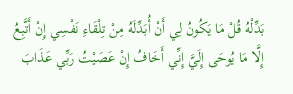بَدِّلْهُ قُلْ مَا يَكُونُ لِي أَنْ أُبَدِّلَهُ مِنْ تِلْقَاءِ نَفْسِي إِنْ أَتَّبِعُ إِلَّا مَا يُوحَى إِلَيَّ إِنِّي أَخَافُ إِنْ عَصَيْتُ رَبِّي عَذَابَ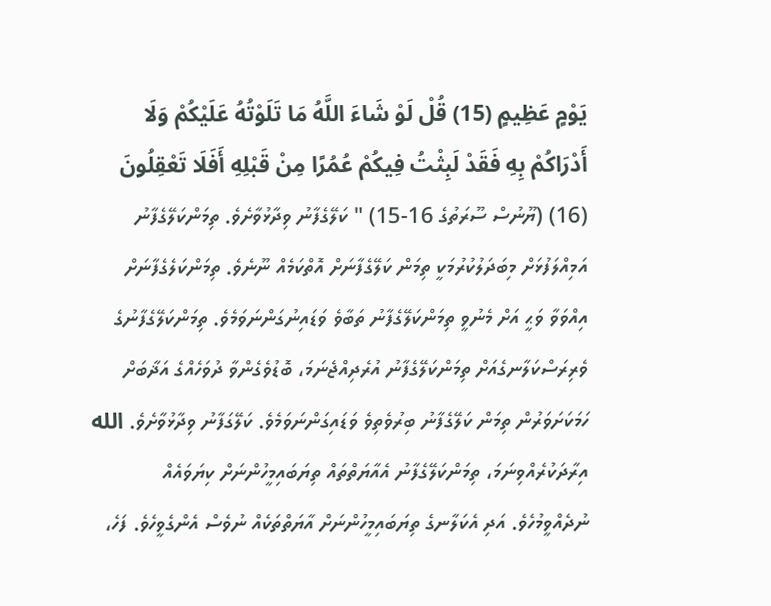يَوْمٍ عَظِيمٍ (15) قُلْ لَوْ شَاءَ اللَّهُ مَا تَلَوْتُهُ عَلَيْكُمْ وَلَا أَدْرَاكُمْ بِهِ فَقَدْ لَبِثْتُ فِيكُمْ عُمُرًا مِنْ قَبْلِهِ أَفَلَا تَعْقِلُونَ (16) (ޔޫނުސް ސޫރަތުގެ 16-15) " ކަލޭގެފާނު ވިދާޅުވާށެވެ. ތިމަންކަލޭގެފާނު އަމިއްލަފުޅަށް މިބަދަލުކުރުމަކީ ތިމަން ކަލޭގެފާނަށް އޮތްކަމެއް ނޫނެވެ. ތިމަންކަލެގެފާނަށް އިއްވަވާ ވަޙީ އަށް މެނުވީ ތިމަންކަލޭގެފާނު ތަބާވެ ވަޑައިނުގަންނަވަމެވެ. ތިމަންކަލޭގެފާނުގެ ވެރިރަސްކަލާނގެއަށް ތިމަންކަލޭގެފާނު އުރެދިއްޖެނަމަ، ބޮޑުވެގެންވާ ދުވަހެއްގެ އަޛާބަށް ހަމަކަށަވަރުން ތިމަން ކަލޭގެފާނު ބިރުވެތިވެ ވަޑައިގަންނަވަމެވެ. ކަލޭގަފާނު ވިދާޅުވާށެވެ. الله އިރާދަކުރެއްވިނަމަ، ތިމަންކަލޭގެފާނު އެއާޔަތްތައް ތިޔަބައިމީހުންނަށް ކިޔަވައެއް ނުދެއްވީމުހެވެ. އަދި އެކަލާނގެ ތިޔަބައިމީހުންނަށް އާޔަތްތަކެއް ނުވެސް އެންގެވީހެވެ. ފަހެ،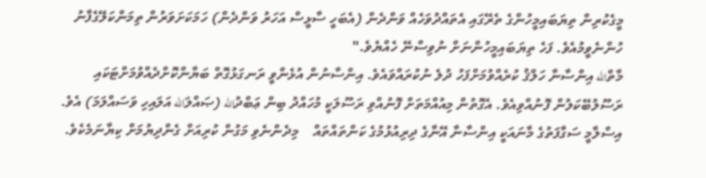މީގެކުރިން ތިޔަބައިމީހުންގެ ތެރޭގައި އެތައްދުވަހެއް ވަންދެން (އެބަހީ ސާޅީސް އަހަރު ވަންދެން) ހަމަކަށަވަރުން ތިމަންކަލޭގެފާނު ހުންނެވީމުއެވެ. ފަހެ ތިޔަބައިމީހުންނަށް ނުވިސްނޭ ހެއްޔެވެ."
މާތްالله އިންސާނާ ހަލްޤު ކުރެއްވުމަށްފަހު ދުލެ ނުކުރައްވައެވެ. އިންސާނުން އުޅެންވީ ރަނގަޅުގޮތް ބަޔާންކޮށްދެއްވުމަށްޓަކައި ރަސޫލުބޭކަލުން ފޮނުއްވިއެވެ. އެގޮތުން މިއުއްމަތަށް ފޮނުއްވި ރަސޫލަކީ މުހައްދު ބިން ޢަބްދުالله (ޞައްލަالله އަލައިހި ވަސައްލަމަ) އެވެ. އިސްލާމީ ސަގާފަތުގެ މާނައަކީ އިންސާނާ އޭނާގެ ދިރިއުޅުމުގެ ކަންތައްތައް    މިދެންނެވި މަގުން ކުރިއަށް ގެންދިޔުމަށް ކިޔާނަމެކެވެ.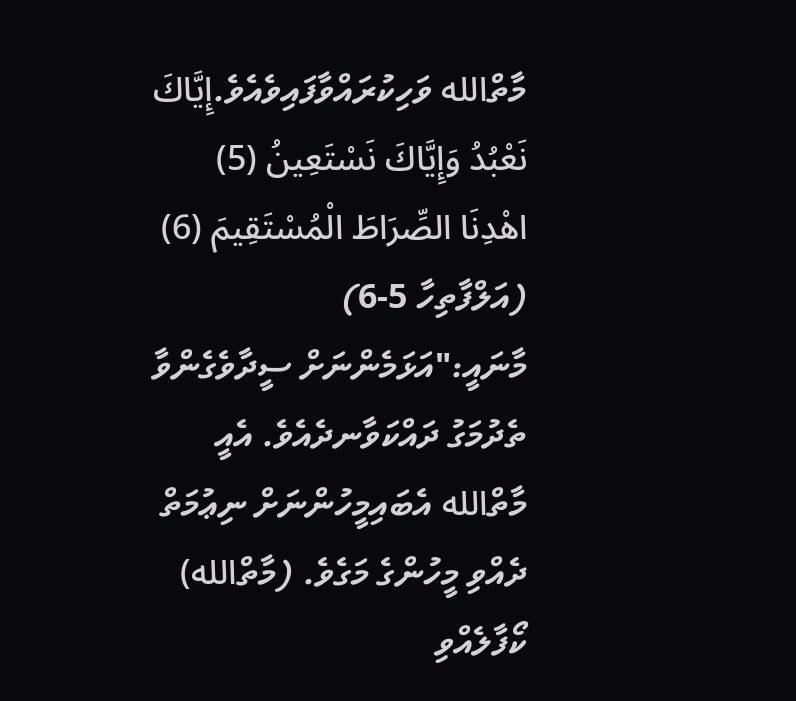މާތްالله ވަހިކުރައްވާފައިވެއެވެ.إِيَّاكَ نَعْبُدُ وَإِيَّاكَ نَسْتَعِينُ (5) اهْدِنَا الصِّرَاطَ الْمُسْتَقِيمَ (6) (އަލްފާތިހާ 5-6) މާނައީ:"އަޅަމެންނަށް ސީދާވެގެންވާ ތެދުމަގު ދައްކަވާނދެއެވެ. އެއީ މާތްالله އެބައިމީހުންނަށް ނިޢުމަތް ދެއްވި މީހުންގެ މަގެވެ. (މާތްالله) ކޯފާލެއްވި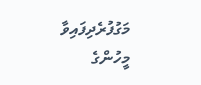މަގުފުރެދިފައިވާ މީހުންގެ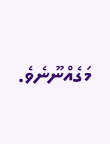މަގެއްނޫނެވެ.